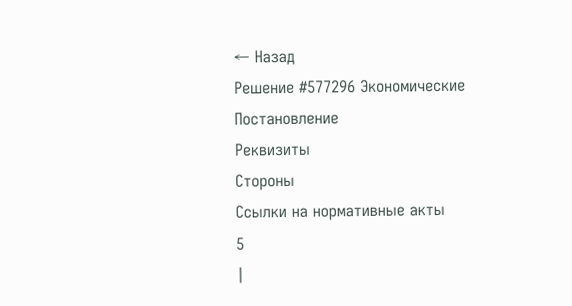← Назад
Решение #577296 Экономические
Постановление
Реквизиты
Стороны
Ссылки на нормативные акты
5
|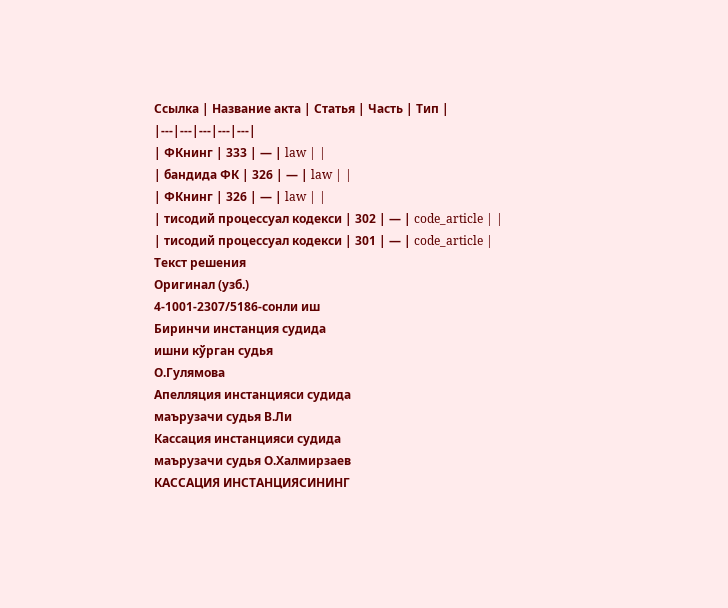Ссылка | Название акта | Статья | Часть | Тип |
|---|---|---|---|---|
| ФКнинг | 333 | — | law | |
| бандида ФК | 326 | — | law | |
| ФКнинг | 326 | — | law | |
| тисодий процессуал кодекси | 302 | — | code_article | |
| тисодий процессуал кодекси | 301 | — | code_article |
Текст решения
Оригинал (узб.)
4-1001-2307/5186-сонли иш
Биринчи инстанция судида
ишни кўрган судья
О.Гулямова
Апелляция инстанцияси судида
маърузачи судья В.Ли
Кассация инстанцияси судида
маърузачи судья О.Халмирзаев
КАССАЦИЯ ИНСТАНЦИЯСИНИНГ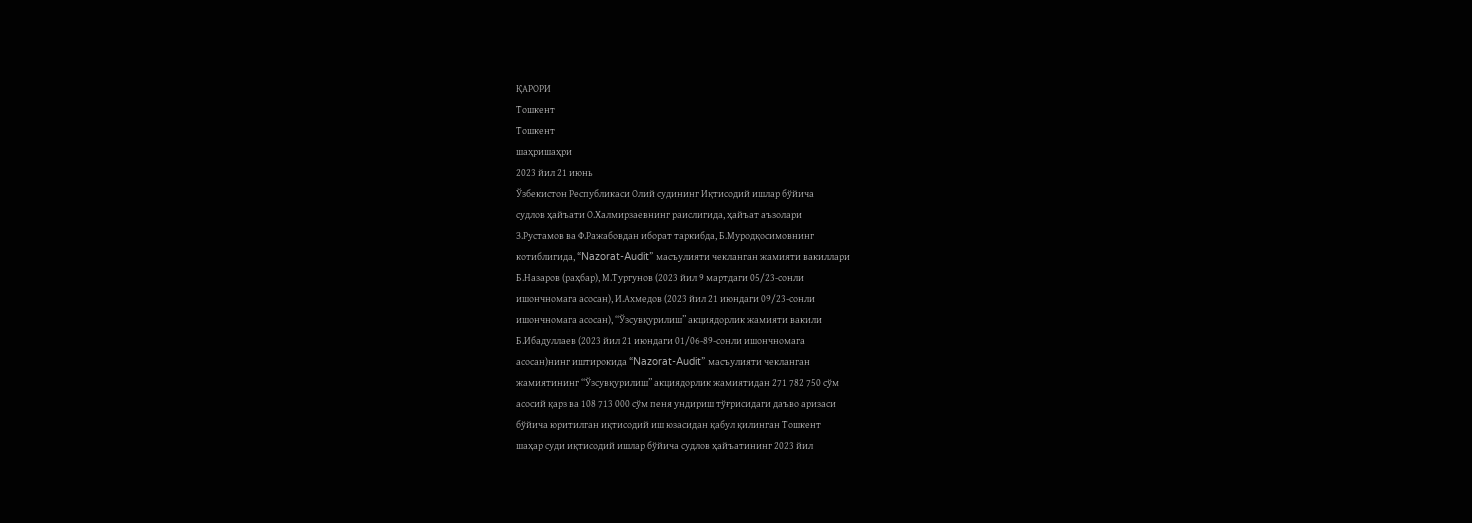ҚАРОРИ
Тошкент
Тошкент
шаҳришаҳри
2023 йил 21 июнь
Ўзбекистон Республикаси Олий судининг Иқтисодий ишлар бўйича
судлов ҳайъати О.Халмирзаевнинг раислигида, ҳайъат аъзолари
З.Рустамов ва Ф.Ражабовдан иборат таркибда, Б.Муродқосимовнинг
котиблигида, “Nazorat-Audit” масъулияти чекланган жамияти вакиллари
Б.Назаров (раҳбар), М.Тургунов (2023 йил 9 мартдаги 05/23-сонли
ишончномага асосан), И.Ахмедов (2023 йил 21 июндаги 09/23-сонли
ишончномага асосан), “Ўзсувқурилиш” акциядорлик жамияти вакили
Б.Ибадуллаев (2023 йил 21 июндаги 01/06-89-сонли ишончномага
асосан)нинг иштирокида “Nazorat-Audit” масъулияти чекланган
жамиятининг “Ўзсувқурилиш” акциядорлик жамиятидан 271 782 750 сўм
асосий қарз ва 108 713 000 сўм пеня ундириш тўғрисидаги даъво аризаси
бўйича юритилган иқтисодий иш юзасидан қабул қилинган Тошкент
шаҳар суди иқтисодий ишлар бўйича судлов ҳайъатининг 2023 йил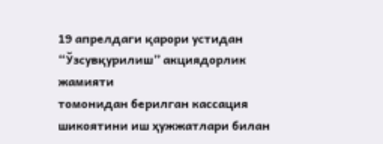19 апрелдаги қарори устидан “Ўзсувқурилиш” акциядорлик жамияти
томонидан берилган кассация шикоятини иш ҳужжатлари билан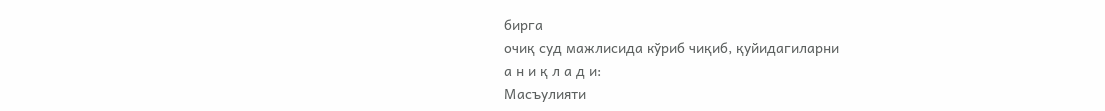бирга
очиқ суд мажлисида кўриб чиқиб, қуйидагиларни
а н и қ л а д и:
Масъулияти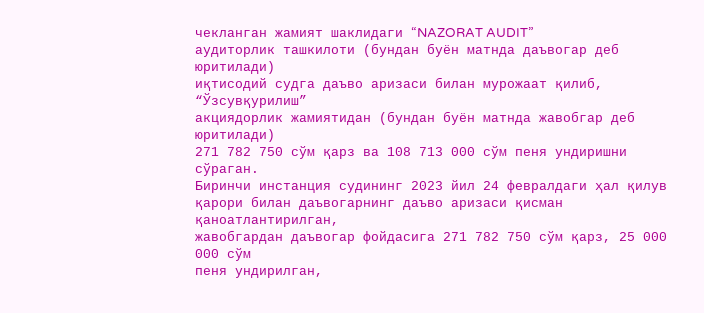чекланган жамият шаклидаги “NAZORAT AUDIT”
аудиторлик ташкилоти (бундан буён матнда даъвогар деб юритилади)
иқтисодий судга даъво аризаси билан мурожаат қилиб, “Ўзсувқурилиш”
акциядорлик жамиятидан (бундан буён матнда жавобгар деб юритилади)
271 782 750 сўм қарз ва 108 713 000 сўм пеня ундиришни сўраган.
Биринчи инстанция судининг 2023 йил 24 февралдаги ҳал қилув
қарори билан даъвогарнинг даъво аризаси қисман қаноатлантирилган,
жавобгардан даъвогар фойдасига 271 782 750 сўм қарз, 25 000 000 сўм
пеня ундирилган,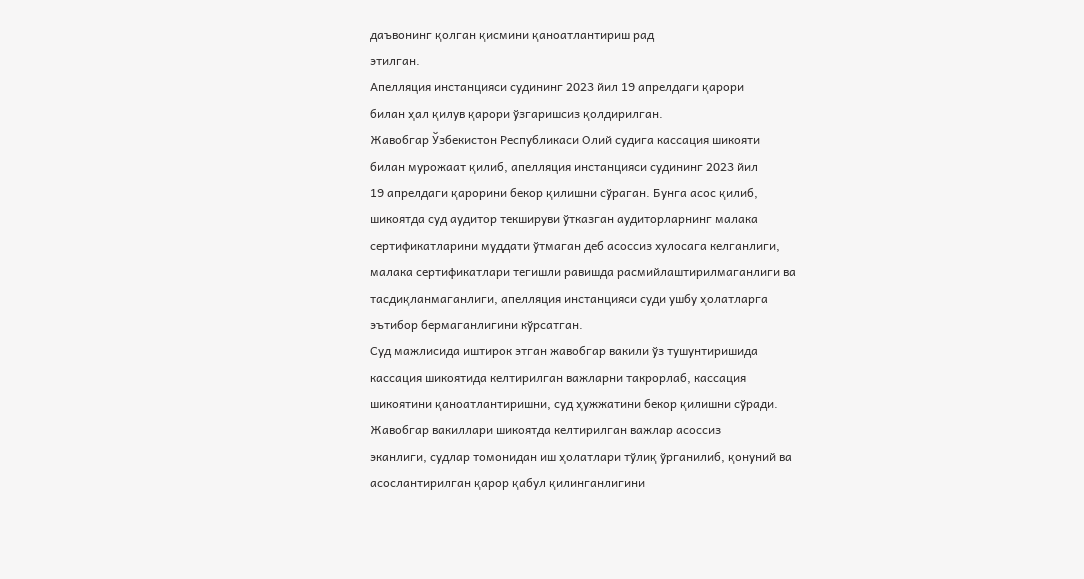даъвонинг қолган қисмини қаноатлантириш рад
этилган.
Апелляция инстанцияси судининг 2023 йил 19 апрелдаги қарори
билан ҳал қилув қарори ўзгаришсиз қолдирилган.
Жавобгар Ўзбекистон Республикаси Олий судига кассация шикояти
билан мурожаат қилиб, апелляция инстанцияси судининг 2023 йил
19 апрелдаги қарорини бекор қилишни сўраган. Бунга асос қилиб,
шикоятда суд аудитор текшируви ўтказган аудиторларнинг малака
сертификатларини муддати ўтмаган деб асоссиз хулосага келганлиги,
малака сертификатлари тегишли равишда расмийлаштирилмаганлиги ва
тасдиқланмаганлиги, апелляция инстанцияси суди ушбу ҳолатларга
эътибор бермаганлигини кўрсатган.
Суд мажлисида иштирок этган жавобгар вакили ўз тушунтиришида
кассация шикоятида келтирилган важларни такрорлаб, кассация
шикоятини қаноатлантиришни, суд ҳужжатини бекор қилишни сўради.
Жавобгар вакиллари шикоятда келтирилган важлар асоссиз
эканлиги, судлар томонидан иш ҳолатлари тўлиқ ўрганилиб, қонуний ва
асослантирилган қарор қабул қилинганлигини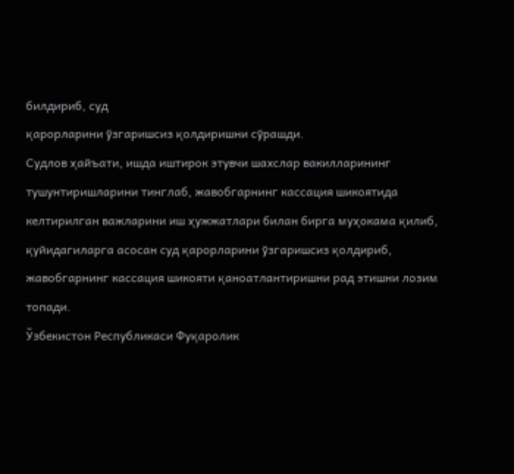билдириб, суд
қарорларини ўзгаришсиз қолдиришни сўрашди.
Судлов ҳайъати, ишда иштирок этувчи шахслар вакилларининг
тушунтиришларини тинглаб, жавобгарнинг кассация шикоятида
келтирилган важларини иш ҳужжатлари билан бирга муҳокама қилиб,
қуйидагиларга асосан суд қарорларини ўзгаришсиз қолдириб,
жавобгарнинг кассация шикояти қаноатлантиришни рад этишни лозим
топади.
Ўзбекистон Республикаси Фуқаролик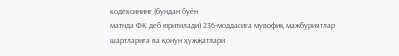кодексининг (бундан буён
матнда ФК деб юритилади) 236-моддасига мувофиқ мажбуриятлар
шартларига ва қонун ҳужжатлари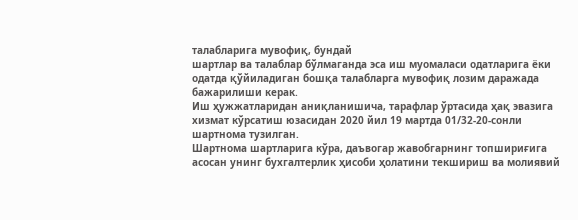талабларига мувофиқ, бундай
шартлар ва талаблар бўлмаганда эса иш муомаласи одатларига ёки
одатда қўйиладиган бошқа талабларга мувофиқ лозим даражада
бажарилиши керак.
Иш ҳужжатларидан аниқланишича, тарафлар ўртасида ҳақ эвазига
хизмат кўрсатиш юзасидан 2020 йил 19 мартда 01/32-20-сонли
шартнома тузилган.
Шартнома шартларига кўра, даъвогар жавобгарнинг топшириғига
асосан унинг бухгалтерлик ҳисоби ҳолатини текшириш ва молиявий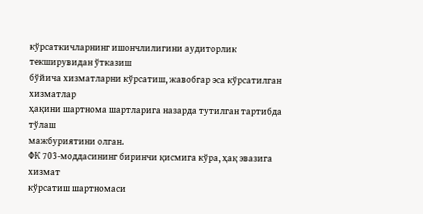кўрсаткичларнинг ишончлилигини аудиторлик текширувидан ўтказиш
бўйича хизматларни кўрсатиш, жавобгар эса кўрсатилган хизматлар
ҳақини шартнома шартларига назарда тутилган тартибда тўлаш
мажбуриятини олган.
ФК 703-моддасининг биринчи қисмига кўра, ҳақ эвазига хизмат
кўрсатиш шартномаси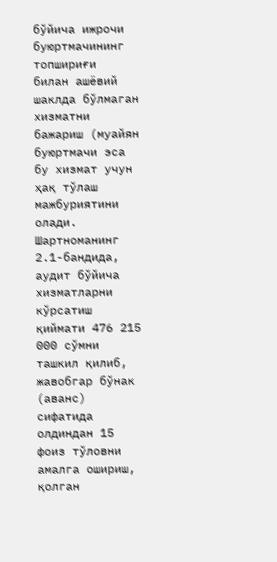бўйича ижрочи буюртмачининг топшириғи
билан ашёвий шаклда бўлмаган хизматни бажариш (муайян
буюртмачи эса бу хизмат учун ҳақ тўлаш мажбуриятини олади.
Шартноманинг 2.1-бандида, аудит бўйича хизматларни кўрсатиш
қиймати 476 215 000 сўмни ташкил қилиб, жавобгар бўнак (аванс)
сифатида олдиндан 15 фоиз тўловни амалга ошириш, қолган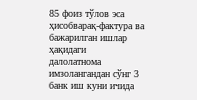85 фоиз тўлов эса ҳисобварақ-фактура ва бажарилган ишлар ҳақидаги
далолатнома имзолангандан сўнг 3 банк иш куни ичида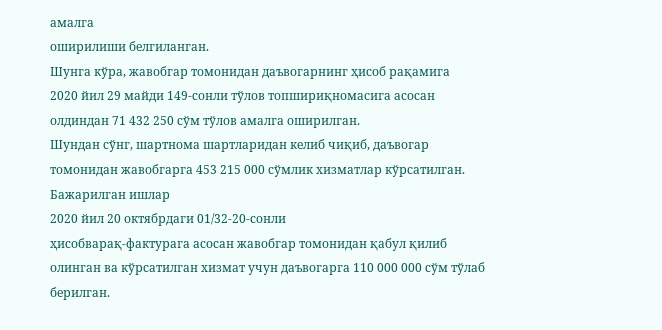амалга
оширилиши белгиланган.
Шунга кўра, жавобгар томонидан даъвогарнинг ҳисоб рақамига
2020 йил 29 майди 149-сонли тўлов топшириқномасига асосан
олдиндан 71 432 250 сўм тўлов амалга оширилган.
Шундан сўнг, шартнома шартларидан келиб чиқиб, даъвогар
томонидан жавобгарга 453 215 000 сўмлик хизматлар кўрсатилган.
Бажарилган ишлар
2020 йил 20 октябрдаги 01/32-20-сонли
ҳисобварақ-фактурага асосан жавобгар томонидан қабул қилиб
олинган ва кўрсатилган хизмат учун даъвогарга 110 000 000 сўм тўлаб
берилган.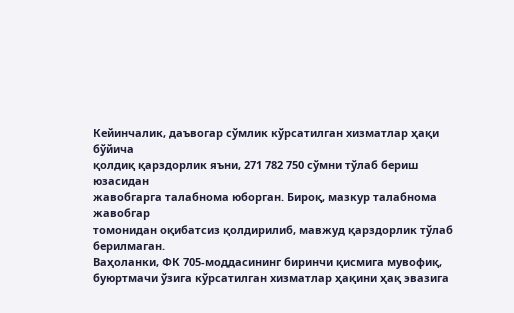Кейинчалик, даъвогар сўмлик кўрсатилган хизматлар ҳақи бўйича
қолдиқ қарздорлик яъни, 271 782 750 сўмни тўлаб бериш юзасидан
жавобгарга талабнома юборган. Бироқ, мазкур талабнома жавобгар
томонидан оқибатсиз қолдирилиб, мавжуд қарздорлик тўлаб
берилмаган.
Ваҳоланки, ФК 705-моддасининг биринчи қисмига мувофиқ,
буюртмачи ўзига кўрсатилган хизматлар ҳақини ҳақ эвазига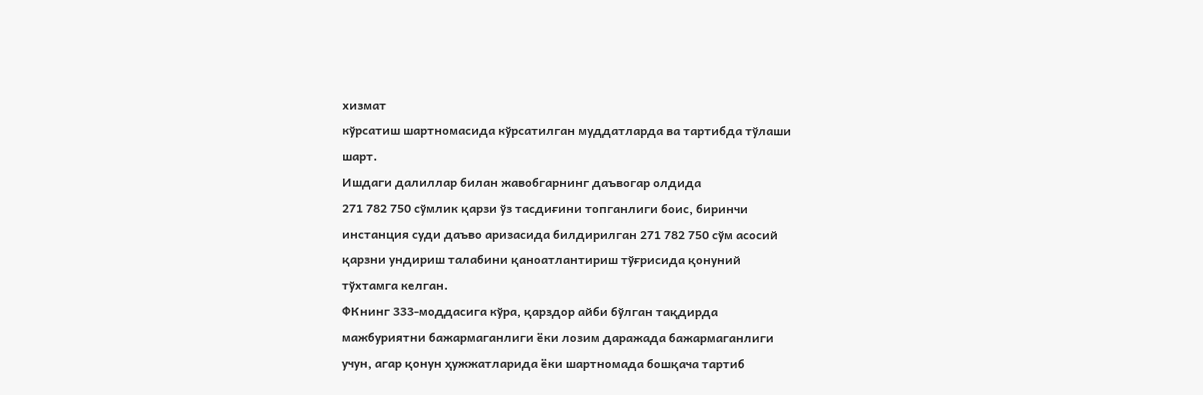хизмат
кўрсатиш шартномасида кўрсатилган муддатларда ва тартибда тўлаши
шарт.
Ишдаги далиллар билан жавобгарнинг даъвогар олдида
271 782 750 сўмлик қарзи ўз тасдиғини топганлиги боис, биринчи
инстанция суди даъво аризасида билдирилган 271 782 750 сўм асосий
қарзни ундириш талабини қаноатлантириш тўғрисида қонуний
тўхтамга келган.
ФКнинг 333-моддасига кўра, қарздор айби бўлган тақдирда
мажбуриятни бажармаганлиги ёки лозим даражада бажармаганлиги
учун, агар қонун ҳужжатларида ёки шартномада бошқача тартиб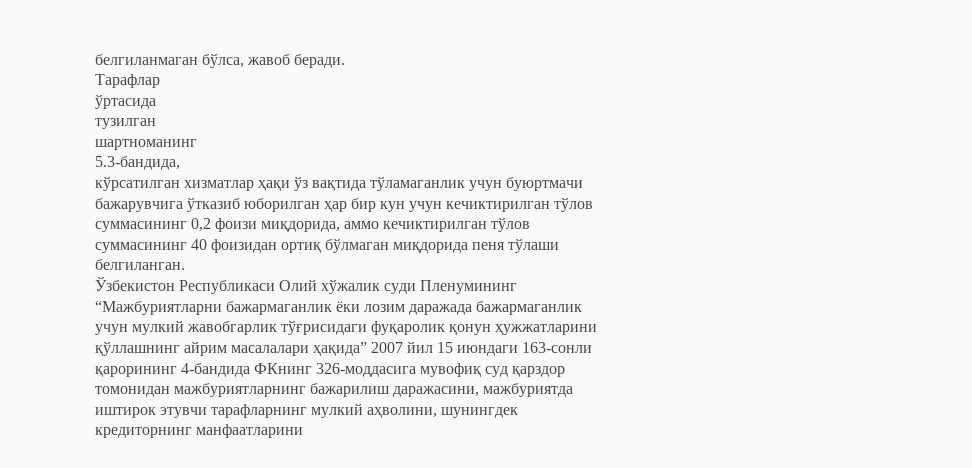белгиланмаган бўлса, жавоб беради.
Тарафлар
ўртасида
тузилган
шартноманинг
5.3-бандида,
кўрсатилган хизматлар ҳақи ўз вақтида тўламаганлик учун буюртмачи
бажарувчига ўтказиб юборилган ҳар бир кун учун кечиктирилган тўлов
суммасининг 0,2 фоизи миқдорида, аммо кечиктирилган тўлов
суммасининг 40 фоизидан ортиқ бўлмаган миқдорида пеня тўлаши
белгиланган.
Ўзбекистон Республикаси Олий хўжалик суди Пленумининг
“Мажбуриятларни бажармаганлик ёки лозим даражада бажармаганлик
учун мулкий жавобгарлик тўғрисидаги фуқаролик қонун ҳужжатларини
қўллашнинг айрим масалалари ҳақида” 2007 йил 15 июндаги 163-сонли
қарорининг 4-бандида ФКнинг 326-моддасига мувофиқ суд қарздор
томонидан мажбуриятларнинг бажарилиш даражасини, мажбуриятда
иштирок этувчи тарафларнинг мулкий аҳволини, шунингдек
кредиторнинг манфаатларини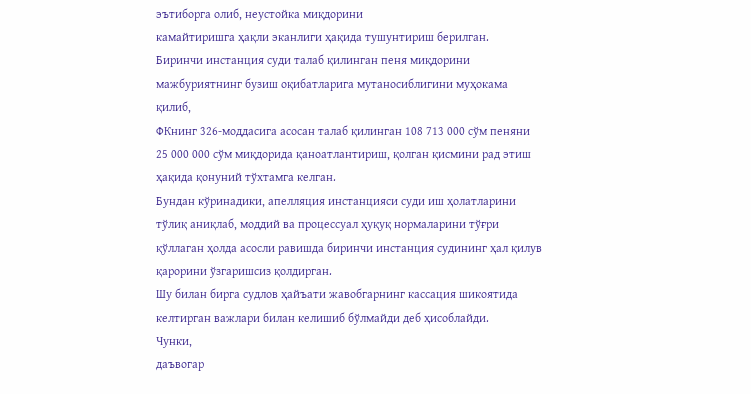эътиборга олиб, неустойка миқдорини
камайтиришга ҳақли эканлиги ҳақида тушунтириш берилган.
Биринчи инстанция суди талаб қилинган пеня миқдорини
мажбуриятнинг бузиш оқибатларига мутаносиблигини муҳокама қилиб,
ФКнинг 326-моддасига асосан талаб қилинган 108 713 000 сўм пеняни
25 000 000 сўм миқдорида қаноатлантириш, қолган қисмини рад этиш
ҳақида қонуний тўхтамга келган.
Бундан кўринадики, апелляция инстанцияси суди иш ҳолатларини
тўлиқ аниқлаб, моддий ва процессуал ҳуқуқ нормаларини тўғри
қўллаган ҳолда асосли равишда биринчи инстанция судининг ҳал қилув
қарорини ўзгаришсиз қолдирган.
Шу билан бирга судлов ҳайъати жавобгарнинг кассация шикоятида
келтирган важлари билан келишиб бўлмайди деб ҳисоблайди.
Чунки,
даъвогар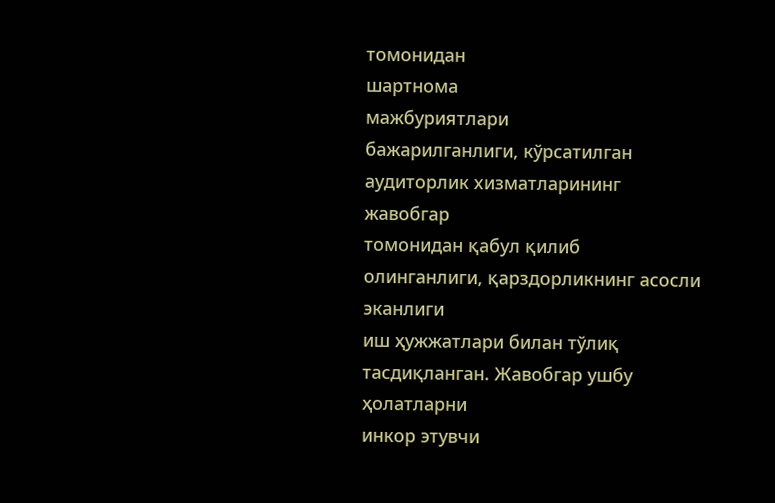томонидан
шартнома
мажбуриятлари
бажарилганлиги, кўрсатилган аудиторлик хизматларининг жавобгар
томонидан қабул қилиб олинганлиги, қарздорликнинг асосли эканлиги
иш ҳужжатлари билан тўлиқ тасдиқланган. Жавобгар ушбу ҳолатларни
инкор этувчи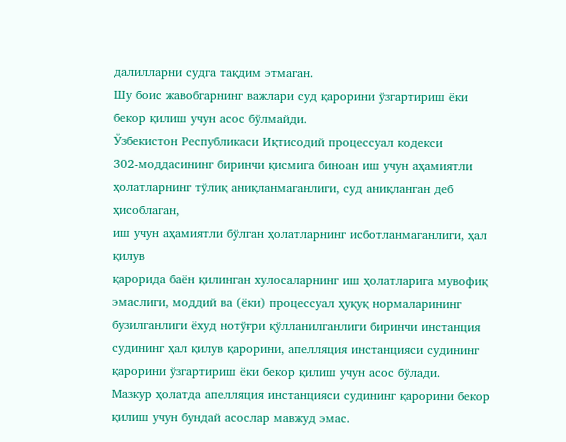далилларни судга тақдим этмаган.
Шу боис жавобгарнинг важлари суд қарорини ўзгартириш ёки
бекор қилиш учун асос бўлмайди.
Ўзбекистон Республикаси Иқтисодий процессуал кодекси
302-моддасининг биринчи қисмига биноан иш учун аҳамиятли
ҳолатларнинг тўлиқ аниқланмаганлиги, суд аниқланган деб ҳисоблаган,
иш учун аҳамиятли бўлган ҳолатларнинг исботланмаганлиги, ҳал қилув
қарорида баён қилинган хулосаларнинг иш ҳолатларига мувофиқ
эмаслиги, моддий ва (ёки) процессуал ҳуқуқ нормаларининг
бузилганлиги ёхуд нотўғри қўлланилганлиги биринчи инстанция
судининг ҳал қилув қарорини, апелляция инстанцияси судининг
қарорини ўзгартириш ёки бекор қилиш учун асос бўлади.
Мазкур ҳолатда апелляция инстанцияси судининг қарорини бекор
қилиш учун бундай асослар мавжуд эмас.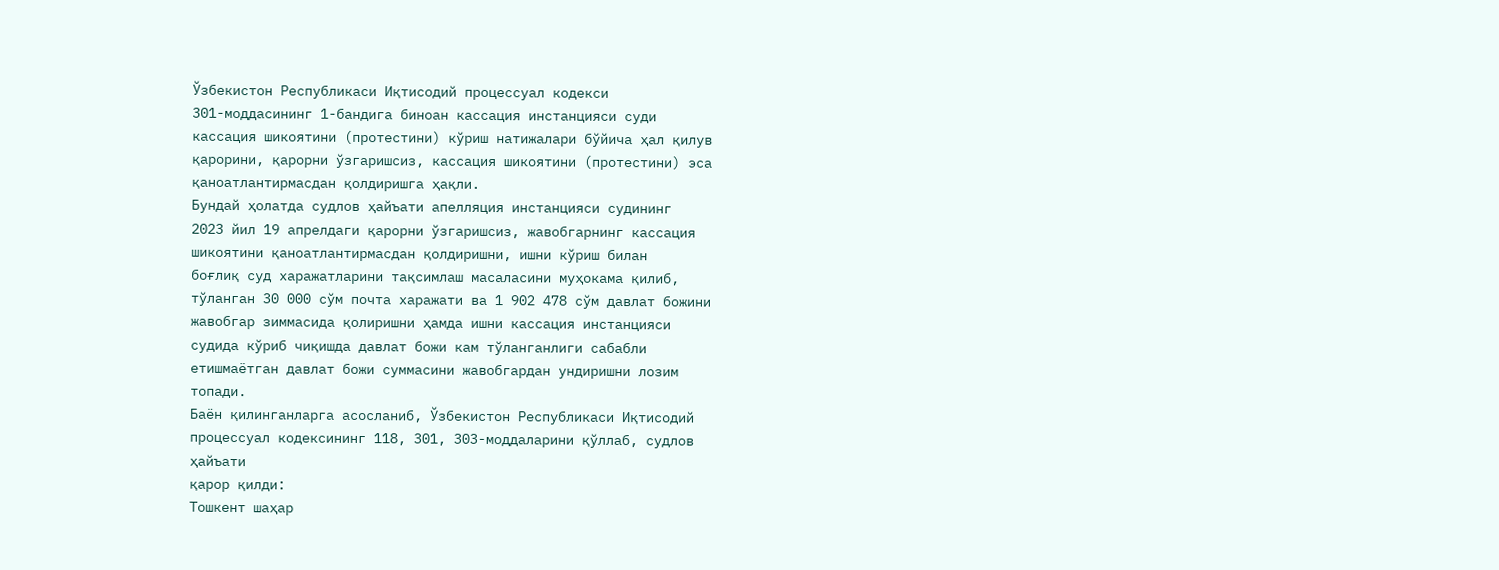Ўзбекистон Республикаси Иқтисодий процессуал кодекси
301-моддасининг 1-бандига биноан кассация инстанцияси суди
кассация шикоятини (протестини) кўриш натижалари бўйича ҳал қилув
қарорини, қарорни ўзгаришсиз, кассация шикоятини (протестини) эса
қаноатлантирмасдан қолдиришга ҳақли.
Бундай ҳолатда судлов ҳайъати апелляция инстанцияси судининг
2023 йил 19 апрелдаги қарорни ўзгаришсиз, жавобгарнинг кассация
шикоятини қаноатлантирмасдан қолдиришни, ишни кўриш билан
боғлиқ суд харажатларини тақсимлаш масаласини муҳокама қилиб,
тўланган 30 000 сўм почта харажати ва 1 902 478 сўм давлат божини
жавобгар зиммасида қолиришни ҳамда ишни кассация инстанцияси
судида кўриб чиқишда давлат божи кам тўланганлиги сабабли
етишмаётган давлат божи суммасини жавобгардан ундиришни лозим
топади.
Баён қилинганларга асосланиб, Ўзбекистон Республикаси Иқтисодий
процессуал кодексининг 118, 301, 303-моддаларини қўллаб, судлов
ҳайъати
қарор қилди:
Тошкент шаҳар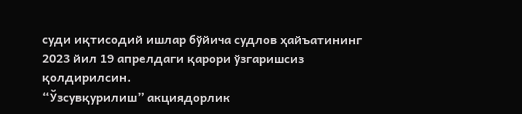суди иқтисодий ишлар бўйича судлов ҳайъатининг
2023 йил 19 апрелдаги қарори ўзгаришсиз қолдирилсин.
“Ўзсувқурилиш” акциядорлик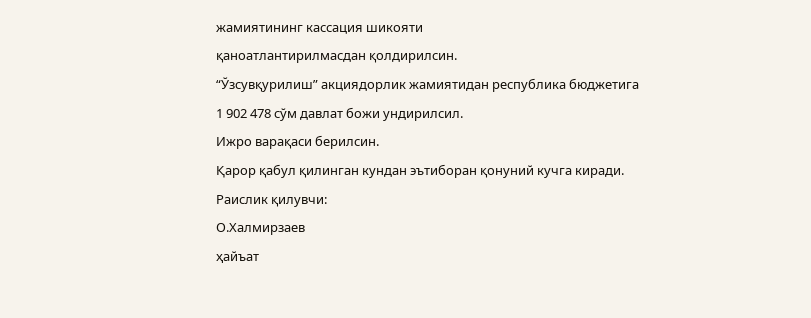жамиятининг кассация шикояти
қаноатлантирилмасдан қолдирилсин.
“Ўзсувқурилиш” акциядорлик жамиятидан республика бюджетига
1 902 478 сўм давлат божи ундирилсил.
Ижро варақаси берилсин.
Қарор қабул қилинган кундан эътиборан қонуний кучга киради.
Раислик қилувчи:
О.Халмирзаев
ҳайъат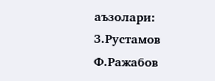аъзолари:
З.Рустамов
Ф.Ражабов